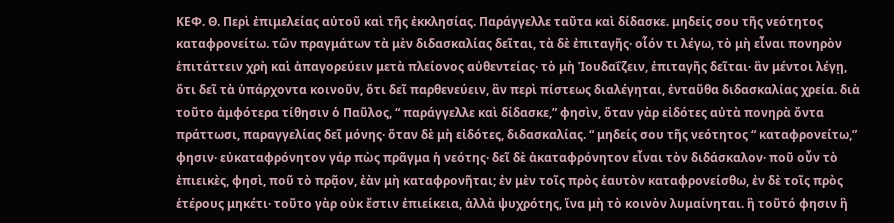ΚΕΦ. Θ. Περὶ ἐπιμελείας αὐτοῦ καὶ τῆς ἐκκλησίας. Παράγγελλε ταῦτα καὶ δίδασκε. μηδείς σου τῆς νεότητος καταφρονείτω. τῶν πραγμάτων τὰ μὲν διδασκαλίας δεῖται, τὰ δὲ ἐπιταγῆς· οἷόν τι λέγω, τὸ μὴ εἶναι πονηρὸν ἐπιτάττειν χρὴ καὶ ἀπαγορεύειν μετὰ πλείονος αὐθεντείας· τὸ μὴ Ἰουδαΐζειν, ἐπιταγῆς δεῖται· ἃν μέντοι λέγῃ, ὅτι δεῖ τὰ ὑπάρχοντα κοινοῦν, ὅτι δεῖ παρθενεύειν, ἃν περὶ πίστεως διαλέγηται, ἐνταῦθα διδασκαλίας χρεία. διὰ τοῦτο ἀμφότερα τίθησιν ὁ Παῦλος, “ παράγγελλε καὶ δίδασκε,” φησὶν, ὅταν γὰρ εἰδότες αὐτὰ πονηρὰ ὄντα πράττωσι, παραγγελίας δεῖ μόνης· ὅταν δὲ μὴ εἰδότες, διδασκαλίας. “ μηδείς σου τῆς νεότητος “ καταφρονείτω,” φησιν· εὐκαταφρόνητον γάρ πὼς πρᾶγμα ἡ νεότης· δεῖ δὲ ἀκαταφρόνητον εἶναι τὸν διδάσκαλον· ποῦ οὖν τὸ ἐπιεικὲς, φησὶ, ποῦ τὸ πρᾷον, ἐὰν μὴ καταφρονῆται; ἐν μὲν τοῖς πρὸς ἑαυτὸν καταφρονείσθω, ἐν δὲ τοῖς πρὸς ἑτέρους μηκέτι· τοῦτο γὰρ οὐκ ἔστιν ἐπιείκεια, ἀλλὰ ψυχρότης, ἵνα μὴ τὸ κοινὸν λυμαίνηται. ἣ τοῦτό φησιν ἣ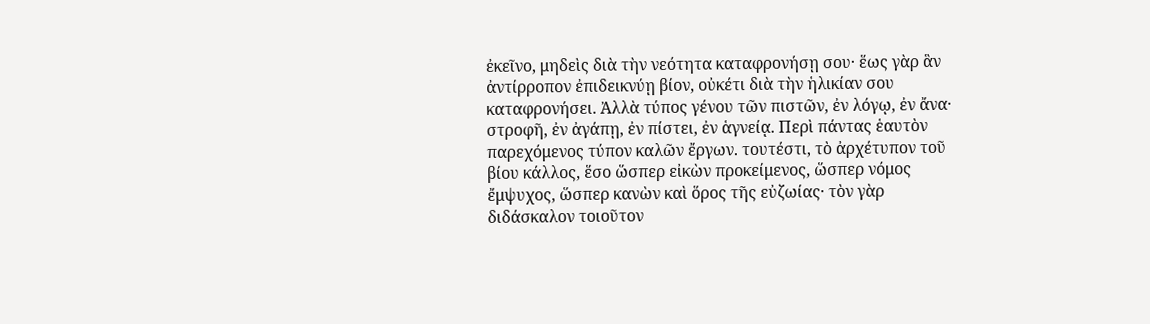ἐκεῖνο, μηδεὶς διὰ τὴν νεότητα καταφρονήσῃ σου· ἕως γὰρ ἃν ἀντίρροπον ἐπιδεικνύῃ βίον, οὐκέτι διὰ τὴν ἡλικίαν σου καταφρονήσει. Ἀλλὰ τύπος γένου τῶν πιστῶν, ἐν λόγῳ, ἐν ἄνα· στροφῆ, ἐν ἀγάπῃ, ἐν πίστει, ἐν ἁγνείᾳ. Περὶ πάντας ἑαυτὸν παρεχόμενος τύπον καλῶν ἔργων. τουτέστι, τὸ ἀρχέτυπον τοῦ βίου κάλλος, ἕσο ὥσπερ εἰκὼν προκείμενος, ὥσπερ νόμος ἔμψυχος, ὥσπερ κανὼν καὶ ὅρος τῆς εὐζωίας· τὸν γὰρ διδάσκαλον τοιοῦτον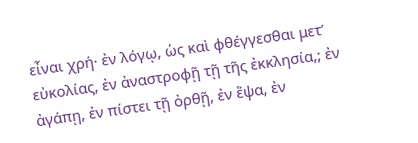εἶναι χρή· ἐν λόγῳ, ὡς καὶ φθέγγεσθαι μετ’ εὐκολίας, ἐν ἀναστροφῇ τῇ τῆς ἐκκλησία,; ἐν ἀγάπῃ, ἐν πίστει τῇ ὀρθῇ, ἐν ἕψα, ἐν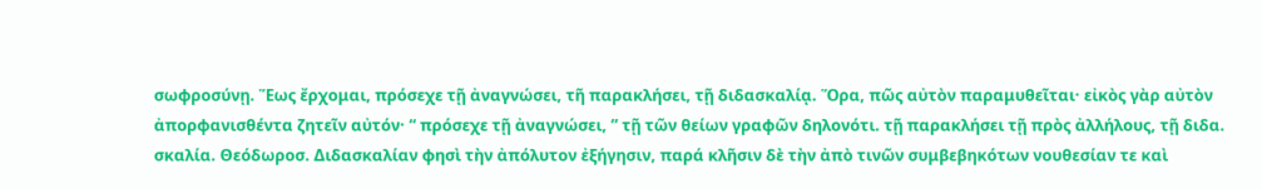σωφροσύνῃ. Ἕως ἔρχομαι, πρόσεχε τῇ ἀναγνώσει, τῆ παρακλήσει, τῇ διδασκαλίᾳ. Ὅρα, πῶς αὐτὸν παραμυθεῖται· εἰκὸς γὰρ αὐτὸν ἀπορφανισθέντα ζητεῖν αὐτόν· “ πρόσεχε τῇ ἀναγνώσει, ” τῇ τῶν θείων γραφῶν δηλονότι. τῇ παρακλήσει τῇ πρὸς ἀλλήλους, τῇ διδα. σκαλία. Θεόδωροσ. Διδασκαλίαν φησὶ τὴν ἀπόλυτον ἐξήγησιν, παρά κλῆσιν δὲ τὴν ἀπὸ τινῶν συμβεβηκότων νουθεσίαν τε καὶ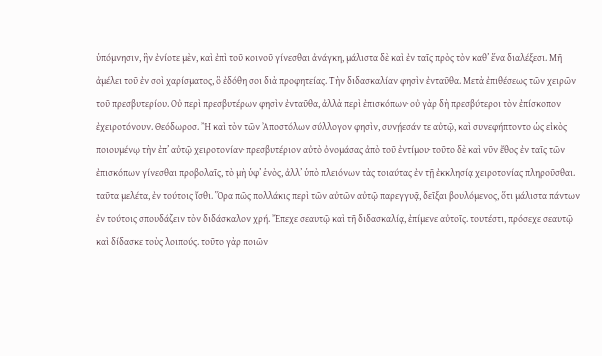ὑπόμνησιν, ἣν ἐνίοτε μὲν, καὶ ἐπὶ τοῦ κοινοῦ γίνεσθαι ἀνάγκη, μάλιστα δὲ καὶ ἐν ταῖς πρὸς τὸν καθ’ ἕνα διαλέξεσι. Μῆ ἀμέλει τοῦ ἐν σοὶ χαρίσματος, ὃ ἐδόθη σοι διὰ προφητείας. Τὴν διδασκαλίαν φησὶν ἐνταῦθα. Μετὰ ἐπιθέσεως τῶν χειρῶν τοῦ πρεσβυτερίου. Οὐ περὶ πρεσβυτέρων φησὶν ἐνταῦθα, ἀλλὰ περὶ ἐπισκόπων· οὐ γὰρ δὴ πρεσβύτεροι τὸν ἐπίσκοπον ἐχειροτόνουν. Θεόδωροσ. Ἢ καὶ τὸν τῶν Ἀποστόλων σύλλογον φησὶν, συνῄεσάν τε αὐτῷ, καὶ συνεφήπτοντο ὡς εἰκὸς ποιουμένῳ τὴν ἐπ’ αὐτῷ χειροτονίαν· πρεσβυτέριον αὐτὸ ὀνομάσας ἀπὸ τοῦ ἐντίμου· τοῦτο δὲ καὶ νῦν ἔθος ἐν ταῖς τῶν ἐπισκόπων γίνεσθαι προβολαῖς, τὸ μὴ ὑφ’ ἑνὸς, ἀλλ’ ὑπὸ πλειόνων τὰς τοιαύτας ἐν τῇ ἐκκλησίᾳ χειροτονίας πληροῦσθαι. ταῦτα μελέτα, ἐν τούτοις ἴσθι. Ὅρα πῶς πολλάκις περὶ τῶν αὐτῶν αὐτῷ παρεγγυᾷ, δεῖξαι βουλόμενος, ὅτι μάλιστα πάντων ἐν τούτοις σπουδάζειν τὸν διδάσκαλον χρή. Ἔπεχε σεαυτῷ καὶ τῆ διδασκαλίᾳ, ἐπίμενε αὐτοῖς. τουτέστι, πρόσεχε σεαυτῷ καὶ δίδασκε τοὺς λοιπούς. τοῦτο γὰρ ποιῶν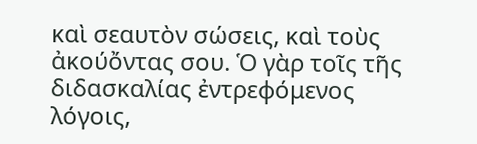καὶ σεαυτὸν σώσεις, καὶ τοὺς ἀκούὄντας σου. Ὁ γὰρ τοῖς τῆς διδασκαλίας ἐντρεφόμενος λόγοις,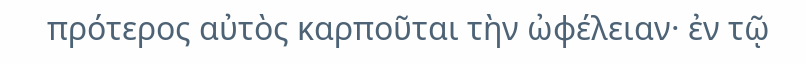πρότερος αὐτὸς καρποῦται τὴν ὠφέλειαν· ἐν τῷ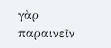γὰρ παραινεῖν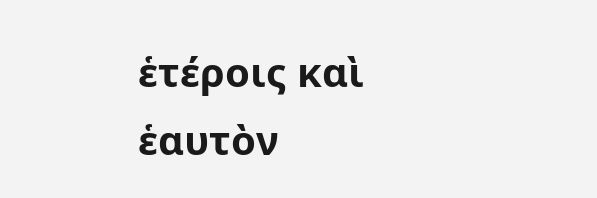ἑτέροις καὶ ἑαυτὸν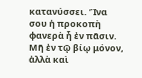κατανύσσει. Ἵνα σου ἡ προκοπὴ φανερὰ ἦ ἐν πᾶσιν. Μῆ ἐν τῷ βίῳ μόνον, ἀλλὰ καὶ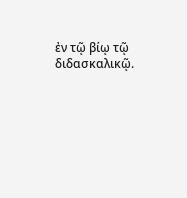ἐν τῷ βίῳ τῷ διδασκαλικῷ.